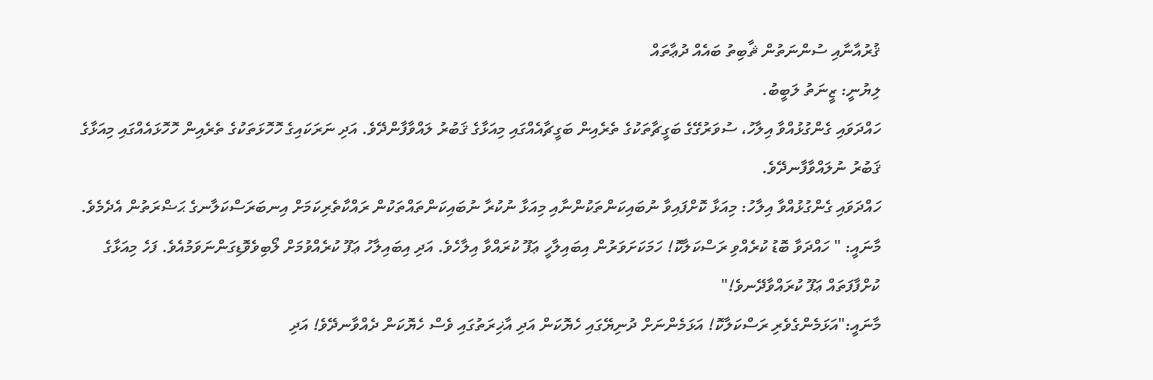ޤުރުއާނާއި ސުންނަތުން ޘާބިތު ބައެއް ދުޢާތައް
ލިޔުނީ: ޒީނަތު ލަބީބު.
ހައްދަވައި ގެންގުޅުއްވާ އިލާހު، ސުވަރުގޭގެ ބަގީޗާތަކުގެ ތެރެއިން ބަގީޗާއެއްގައި މިއަޅާގެ ޤަބުރު ލައްވާފާންދޭވެ. އަދި ނަރަކައިގެ ހޮހޮޅަތަކުގެ ތެރެއިން ހޮހޮޅައެއްގައި މިއަޅާގެ ޤަބުރު ނުލައްވާފާނދޭވެ.
ހައްދަވައި ގެންގުޅުއްވާ އިލާހު: މިއަޅާ ކޮށްފައިވާ ނުބައިކަންތަކުންނާއި މިއަޅާ ނުކުރާ ނުބައިކަންތައްތަކުން ރައްކާތެރިކަމަށް އިނބަރަސްކަލާނގެ ޙަޟްރަތުން އެދެމެވެ.
މާނައީ: " ހައްދަވާ ބޮޑު ކުރެއްވި ރަސްކަލާކޮ! ހަމަކަށަވަރުން އިބައިލާހީ ޢަފޫ ކުރައްވާ އިލާހެވެ. އަދި އިބައިލާހު ޢަފޫ ކުރެއްވުމަށް ލޯބިވެވޮޑިގަންނަވަމުއެވެ. ފަހެ މިއަޅާގެ ކުށްފާފަތައް ޢަފޫ ކުރައްވާދޭނވެ!"
މާނައީ:"އަޅަމެންގެވެރި ރަސްކަލާކޮ! އަޅަމެންނަށް ދުނިޔޭގައި ހެޔޮކަން އަދި އާޚިރަތުގައި ވެސް ހެޔޮކަން ދެއްވާނދޭވެ! އަދި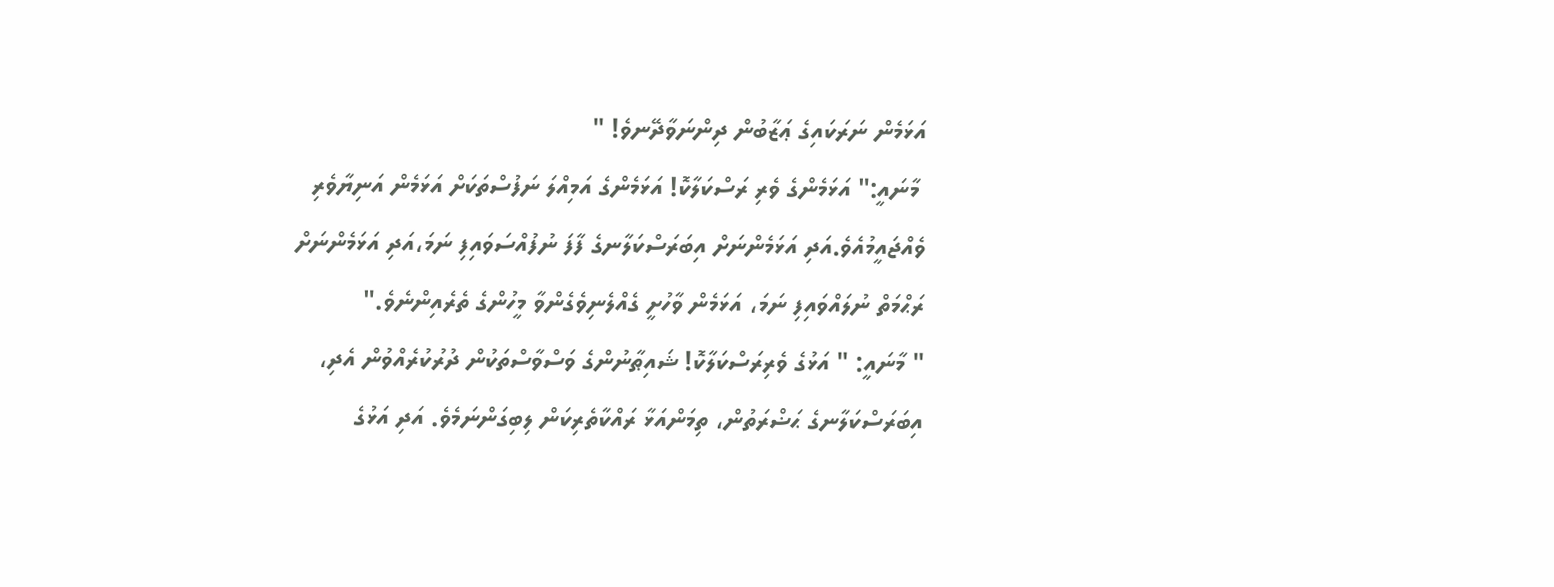އަޅަމެން ނަރަކައިގެ ޢަޒާބުން ދިންނަވާދޭނވެ! "
 މާނައީ:" އަޅަމެންގެ ވެރި ރަސްކަލާކޮ! އަޅަމެންގެ އަމިއްލަ ނަފުސްތަކަށް އަޅަމެން އަނިޔާވެރި ވެއްޖައީމުއެވެ.އަދި އަޅަމެންނަށް އިބަރަސްކަލާނގެ ފާފަ ނުފުއްސަވައިފި ނަމަ،އަދި އަޅަމެންނަށް ރަޙްމަތް ނުލައްވައިފި ނަމަ، އަޅަމެން ވާހުށީ ގެއްލެނިވެގެންވާ މީހުންގެ ތެރެއިންނެވެ."
" މާނައީ: " އަޅުގެ ވެރިރަސްކަލާކޮ! ޝައިޠާނުންގެ ވަސްވާސްތަކުން ދުރުކުރެއްވުން އެދި، އިބަރަސްކަލާނގެ ޙަޟްރަތުން، ތިމަންއަޅާ ރައްކާތެރިކަން ލިބިގަންނަމެވެ. އަދި އަޅުގެ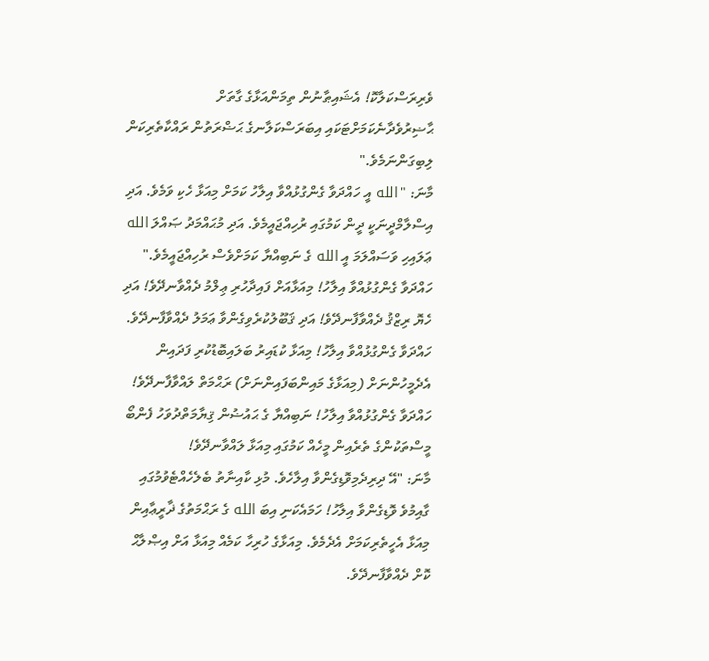ވެރިރަސްކަލާކޮ! އެޝައިޠާނުން ތިމަންއަޅާގެ ގާތަށް ޙާޟިރުވެދާނެކަމަށްޓަކައި އިބަރަސްކަލާނގެ ޙަޟްރަތުން ރައްކާތެރިކަން ލިބިގަންނަމެވެ."
މާނަ: "الله އީ ހައްދަވާ ގެންގުޅުއްވާ އިލާހު ކަމަށް މިއަޅާ ހެކި ވަމެވެ. އަދި އިސްލާމްދީނަކީ ދީން ކަމުގައި ރުހިއްޖައީމެވެ. އަދި މުޙައްމަދު ޞައްލަ الله ޢަލައިހި ވަސައްލަމަ އީ الله ގެ ނަބިއްޔާ ކަމަށްވެސް ރުހިއްޖައީމެވެ."
ހައްދަވާ ގެންގުޅުއްވާ އިލާހު! މިއަޅާއަށް ފައިދާހުރި ޢިލްމު ދެއްވާނދޭވެ! އަދި ހެޔޮ ރިޒްޤު ދެއްވާފާނދޭވެ! އަދި ޤަބޫލުކުރެވިގެންވާ ޢަމަލު ދެއްވާފާނދޭވެ.
ހައްދަވާ ގެންގުޅުއްވާ އިލާހު! މިއަޅާ ކުޑައިރު ބަލައިބޮޑުކުރި ފަދައިން އެދެމީހުންނަށް (މިއަޅާގެ މައިންބަފައިންނަށް) ރަޙްމަތް ލައްވާފާނދޭވެ!
ހައްދަވާ ގެންގުޅުއްވާ އިލާހު! ނަބިއްޔާ ގެ ޙައުޟުން ޤިޔާމަތްދުވަހު ފެންބޯ މީސްތަކުންގެ ތެރެއިން މީހެއް ކަމުގައި މިއަޅާ ލައްވާނދޭވެ!
މާނަ: "އޭ ދިރިދެމިވޮޑިގެންވާ އިލާހެވެ. މުޅި ކާއިނާތު ބެލެހެއްޓެވުމުގައި ގާއިމުވެ ވޮޑިގެންވާ އިލާހު! ހަމައެކަނި އިބަ الله ގެ ރަޙްމަތުގެ ޛާރީޢާއިން މިއަޅާ އެހީތެރިކަމަށް އެދެމެވެ. މިއަޅާގެ ހުރިހާ ކަމެއް މިއަޅާ އަށް އިޞްލާޙް ކޮށް ދެއްވާފާނދޭވެ.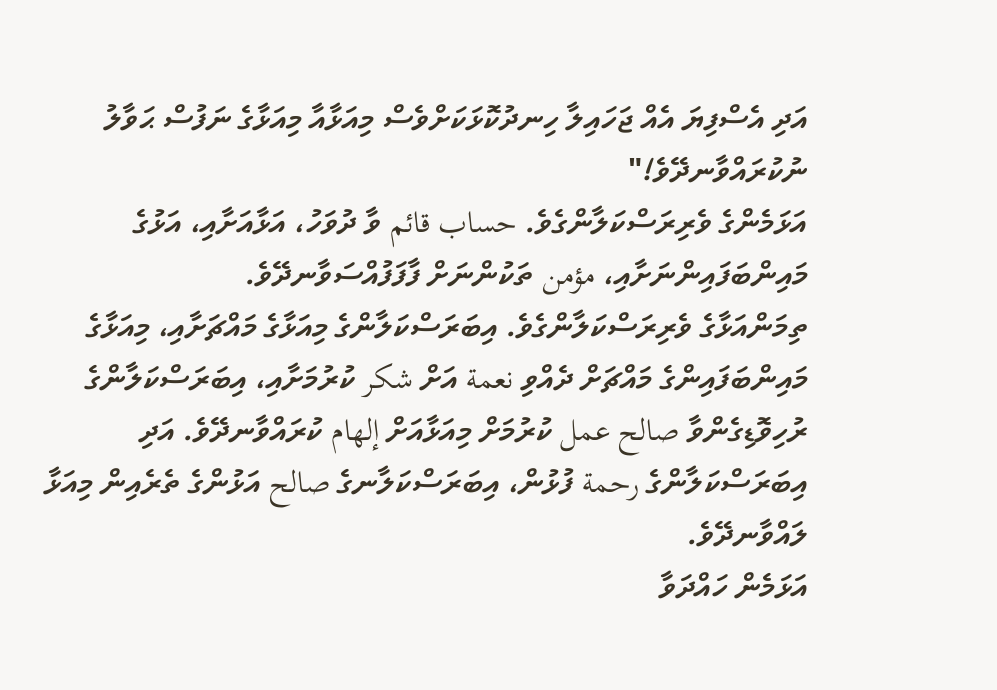އަދި އެސްފިޔަ އެއް ޖަހައިލާ ހިނދުކޮޅަކަށްވެސް މިއަޅާއާ މިއަޅާގެ ނަފުސް ޙަވާލު ނުކުރައްވާނދޭވެ!"
އަޅަމެންގެ ވެރިރަސްކަލާންގެވެ. حساب قائم ވާ ދުވަހު، އަޅާއަށާއި، އަޅުގެ މައިންބަފައިންނަށާއި، مؤمن ތަކުންނަށް ފާފަފުއްސަވާނދޭވެ.
ތިމަންއަޅާގެ ވެރިރަސްކަލާންގެވެ. އިބަރަސްކަލާންގެ މިއަޅާގެ މައްޗަށާއި، މިއަޅާގެ މައިންބަފައިންގެ މައްޗަށް ދެއްވި نعمة އަށް شكر ކުރުމަށާއި، އިބަރަސްކަލާންގެ ރުހިވޮޑިގެންވާ صالح عمل ކުރުމަށް މިއަޅާއަށް إلهام ކުރައްވާނދޭވެ. އަދި އިބަރަސްކަލާންގެ رحمة ފުޅުން، އިބަރަސްކަލާނގެ صالح އަޅުންގެ ތެރެއިން މިއަޅާ ލައްވާނދޭވެ.
އަޅަމެން ހައްދަވާ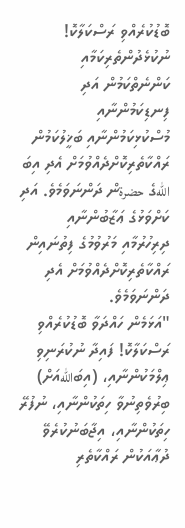ބޮޑުކުރެއްވި ރަސްކަލާކޮ! ނުކުޅެދުންތެރިކަމާއި ކަންނެތްކަމުން އަދި ފިނޑިކަމުންނާއި މުސްކުޅިކަމުންނާއި ބަޚީލުކަމުން ރައްކާތެރިކޮށްދެއްވުމަށް އެދި އިބަ اللهގެ حضرةން ދަންނަވަމެވެ. އަދި ކަށްވަޅުގެ ޢަޒާބުންނާއި ދިރިހުރުމާއި މަރުވުމުގެ ފިތުނައިން ރައްކާތެރިކޮށްދެއްވުމަށް އެދި  ދަންނަވަމެވެ.
"އަޅަމެން ހައްދަވާ ބޮޑުކުރެއްވި ރަސްކަލާކޮ! ފައިދާ ނުކުރަނިވި ޢިލްމަކުންނާއި، (އިބަاللهއަށް) ބިރުވެތިނުވާ ހިތަކުންނާއި، ނުފުރޭ ހިތަކުންނާއި، އިޖާބަނުކުރެވޭ ދުޢާއަކުން ރައްކާތެރި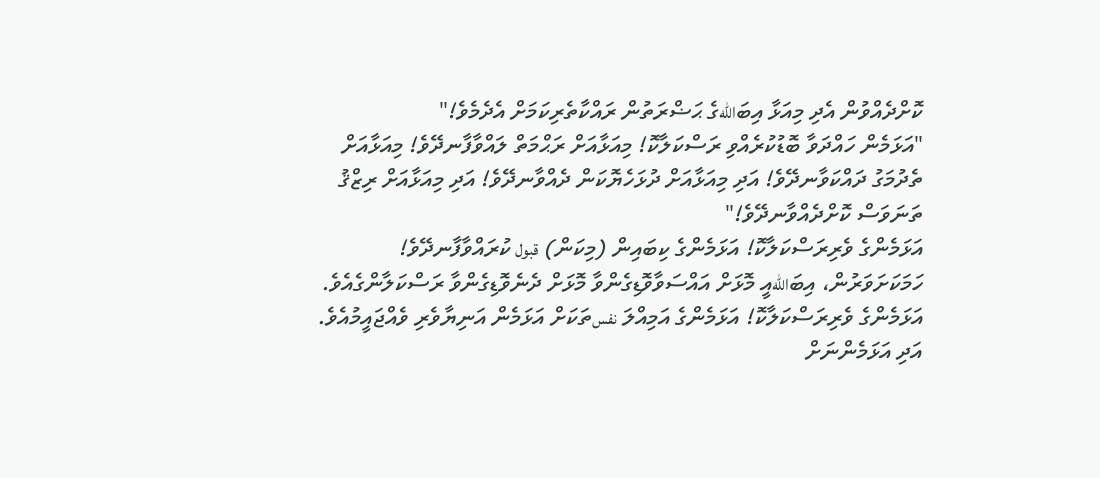ކޮށްދެއްވުން އެދި މިއަޅާ އިބަاللهގެ ޙަޟްރަތުން ރައްކާތެރިކަމަށް އެދެމެވެ!"
"އަޅަމެން ހައްދަވާ ބޮޑުކުރެއްވި ރަސްކަލާކޮ! މިއަޅާއަށް ރަޙްމަތް ލައްވާފާނދޭވެ! މިއަޅާއަށް ތެދުމަގު ދައްކަވާނދޭވެ! އަދި މިއަޅާއަށް ދުޅަހެޔޮކަން ދެއްވާނދޭވެ! އަދި މިއަޅާއަށް ރިޒްޤު ތަނަވަސް ކޮށްދެއްވާނދޭވެ!"
އަޅަމެންގެ ވެރިރަސްކަލާކޮ! އަޅަމެންގެ ކިބައިން (މިކަން) قبول ކުރައްވާފާނދޭވެ! ހަމަކަށަވަރުން، އިބަاللهއީ މޮޅަށް އައްސަވާވޮޑިގެންވާ މޮޅަށް ދެނެވޮޑިގެންވާ ރަސްކަލާންގެއެވެ.
އަޅަމެންގެ ވެރިރަސްކަލާކޮ! އަޅަމެންގެ އަމިއްލަ نفسތަކަށް އަޅަމެން އަނިޔާވެރި ވެއްޖައީމުއެވެ. އަދި އަޅަމެންނަށް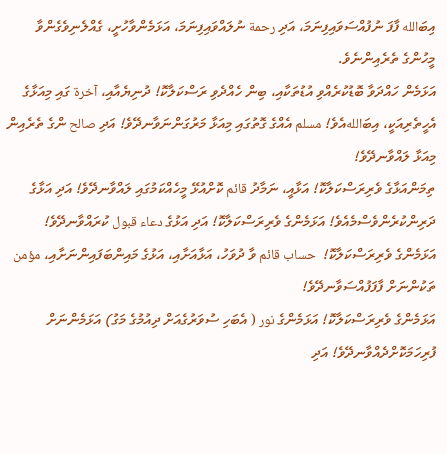އިބަالله ފާފަ ނުފުއްސަވައިފިނަމަ، އަދި رحمة ނުލައްވައިފިނަމަ، އަޅަމެންވާހުށީ، ގެއްލެނިވެގެންވާ މީހުންގެ ތެރެއިންނެވެ.
އަޅަމެން ހައްދަވާ ބޮޑުކުރެއްވި އުޑުތަކާއި، ބިން ހެއްދެވި ރަސްކަލާކޮ! ދުނިޔެއާއި، آخرة ގައި މިއަޅާގެ އެހީތެރިއަކީ، އިބަاللهއެވެ! مسلم އެއްގެ ގޮތުގައި މިއަޅާ މަރުގަންނަވާނދޭވެ! އަދި صالح ންގެ ތެރެއިން މިއަޅާ ލައްވާނދޭވެ!
ތިމަންއަޅާގެ ވެރިރަސްކަލާކޮ! އަޅާއީ، ނަމާދު قائم ކޮށްއުޅޭ މީހެއްކަމުގައި ލައްވާނދޭވެ! އަދި އަޅާގެ ދަރިންކުރެންވެސްމެއެވެ! އަޅަމެންގެ ވެރިރަސްކަލާކޮ! އަދި އަޅުގެ دعاء قبول ކުރައްވާނދޭވެ!
އަޅަމެންގެ ވެރިރަސްކަލާކޮ!  حساب قائم ވާ ދުވަހު، އަޅާއަށާއި، އަޅުގެ މައިންބަފައިންނަށާއި، مؤمن ތަކުންނަށް ފާފަފުއްސަވާނދޭވެ!
އަޅަމެންގެ ވެރިރަސްކަލާކޮ! އަޅަމެންގެ نور ( އެބަހި ސުވަރުގެއަށް ދިއުމުގެ މަގު) އަޅަމެންނަށް ފުރިހަމަކޮށްދެއްވާނދޭވެ! އަދި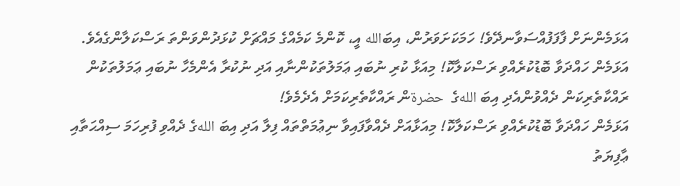އަޅަމެންނަށް ފާފަފުއްސަވާނދޭވެ! ހަމަކަށަވަރުން، އިބަالله އީ، ކޮންމެ ކަމެއްގެ މައްޗަށް ކުޅަދުންވަންތަ ރަސްކަލާންގެއެވެ.
އަޅަމެން ހައްދަވާ ބޮޑުކުރެއްވި ރަސްކަލާކޮ! މިއަޅާ ކުރި ނުބައި ޢަމަލުތަކުންނާއި އަދި ނުކުރާ އެންމެހާ ނުބައި ޢަމަލުތަކުން ރައްކާތެރިކަން ދެއްވުންއެދި އިބަ اللهގެ  حضرةން ރައްކާތެރިކަމަށް އެދެމެވެ!
އަޅަމެން ހައްދަވާ ބޮޑުކުރެއްވި ރަސްކަލާކޮ! މިއަޅާއަށް ދެއްވާފައިވާ ނިޢުމަތްތައް ފިލާ އަދި އިބަ اللهގެ ދެއްވި ފުރިހަމަ ސިއްޙަތާއި ޢާފިޔަތު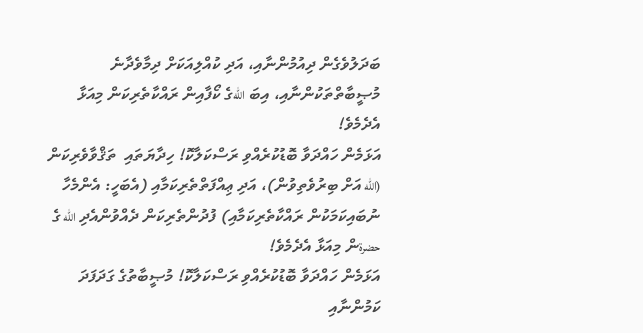ބަދަލުވެގެން ދިއުމުންނާއި، އަދި ކުއްލިއަކަށް ދިމާވެދާނެ މުޞީބާތްތަކުންނާއި، އިބަ اللهގެ ކޯފާއިން ރައްކާތެރިކަން މިއަޅާ އެދެމެވެ!
އަޅަމެން ހައްދަވާ ބޮޑުކުރެއްވި ރަސްކަލާކޮ! ހިދާޔަތައި  ތަޤްވާވެރިކަން (الله އަށް ބިރުވެތިވުން)، އަދި ޢިއްފަތްތެރިކަމާއި (އެބަހީ: އެންމެހާ ނުބައިކަމަކުން ރައްކާތެރިކަމާއި) ފުދުންތެރިކަން ދެއްވުންއެދި الله ގެ حضرةން މިއަޅާ އެދެމެވެ!
އަޅަމެން ހައްދަވާ ބޮޑުކުރެއްވި ރަސްކަލާކޮ! މުޞީބާތުގެ ގަދަފަދަ ކަމުންނާއި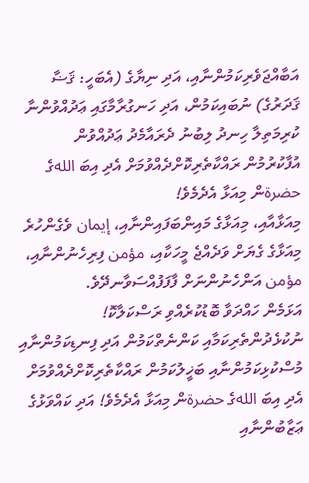އަބާއްޖަވެރިކަމުންނާއި، އަދި ނިޔާގެ (އެބަހީ: ޤަޟާ ޤަދަރުގެ) ނުބައިކަމުން، އަދި ހަނގުރާމާގައި ޢަދުއްވުންނާ ކުރިމަތިލާ ހިނދު ލިބުނު ދެރައާމެދު ޢަދުއްވުން އުފާކުރުމުން ރައްކާތެރިކޮށްދެއްވުމަށް އެދި އިބަ اللهގެ حضرةން މިއަޅާ އެދެމެވެ!
މިއަޅާއާއި، މިއަޅާގެ މައިންބަފައިންނާއި، إيمان ވެގެންހުރެ މިއަޅާގެ ގެޔަށް ވަދެއްޖެ މީހަކާއި، مؤمن ފިރިހެނުންނާއި، مؤمن އަންހެނުންނަށް ފާފަފުއްސަވާނދޭވެ.
އަޅަމެން ހައްދަވާ ބޮޑުކުރެއްވި ރަސްކަލާކޮ! ނުކުޅެދުންތެރިކަމާއި ކަންނެތްކަމުން އަދި ފިނޑިކަމުންނާއި މުސްކުޅިކަމުންނާއި ބަޚީލުކަމުން ރައްކާތެރިކޮށްދެއްވުމަށް އެދި އިބަ اللهގެ حضرةން މިއަޅާ އެދެމެވެ! އަދި ކައްވަޅުގެ ޢަޒާބުންނާއި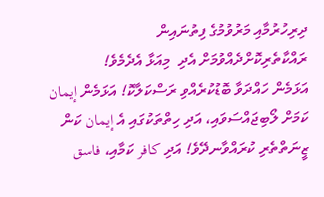ދިރިހުރުމާއި މަރުވުމުގެ ފިތުނައިން
ރައްކާތެރިކޮށްދެއްވުމަށް އެދި  މިއަޅާ އެދެމެވެ!
އަޅަމެން ހައްދަވާ ބޮޑުކުރެއްވި ރަސްކަލާކޮ! އަޅަމެން إيمان ކަމަށް ލޯބިޖައްސަވައި، އަދި ހިތްތަކުގައި އެ إيمان ކަން ޒީނަތްތެރި ކުރައްވާނދޭވެ! އަދި كافر ކަމާއި، فاسق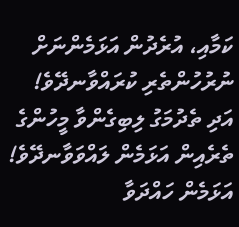ކަމާއި، އުރެދުން އަޅަމެންނަށް  ނުރުހުންތެރި ކުރައްވާނދޭވެ! އަދި ތެދުމަގު ލިބިގެންވާ މީހުންގެ ތެރެއިން އަޅަމެން ލައްވަވާނދޭވެ!
އަޅަމެން ހައްދަވާ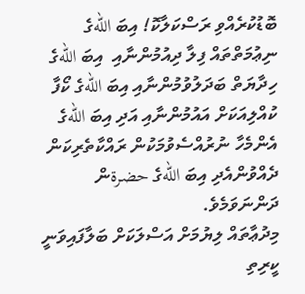ބޮޑުކުރެއްވި ރަސްކަލާކޮ! އިބަ اللهގެ ނިޢުމަތްތައް ފިލާ ދިއުމުންނާއި  އިބަ اللهގެ ހިދާޔަތް ބަދަލުވުމުންނާއި އިބަ اللهގެ ކޯފާ ކުއްލިއަކަށް އައުމުންނާއި އަދި އިބަ اللهގެ އެންމެހާ ނުރުއްސެވުމަކުން ރައްކާތެރިކަން ދެއްވުންއެދި އިބަ اللهގެ حضرةން ދަންނަވަމެވެ.
މިދުޢާތައް ލިޔުމަށް އަސްލަކަށް ބަލާފައިވަނީ ކީރިތި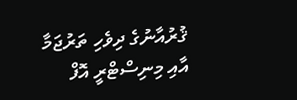ޤުރުއާނުގެ ދިވެހި ތަރުޖަމާ އާއި މިނިސްޓްރީ އޮފް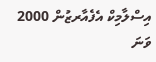އިސްލާމިކް އެފެއާރޒުން 2000 ވަނަ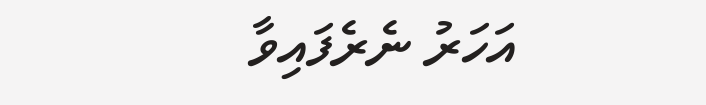އަހަރު ނެރެފައިވާ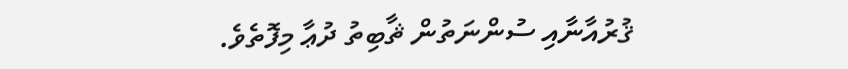ޤުރުއާނާއި ސުންނަތުން ޘާބިތު ދުޢާ މިފޮތެވެ.